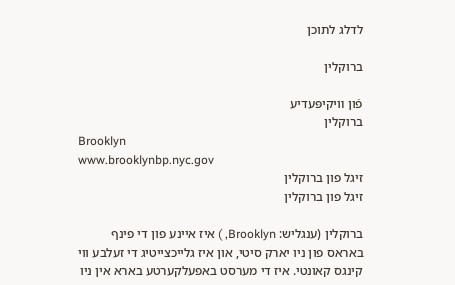לדלג לתוכן

ברוקלין

פֿון װיקיפּעדיע
ברוקלין
Brooklyn
www.brooklynbp.nyc.gov
זיגל פון ברוקלין
זיגל פון ברוקלין

ברוקלין (ענגליש: Brooklyn, ) איז איינע פון די פינף באראס פון ניו יארק סיטי, און איז גלייכצייטיג די זעלבע ווי קינגס קאונטי. איז די מערסט באפעלקערטע בארא אין ניו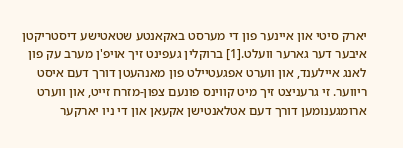יארק סיטי און איינער פון די מערסט באקאנטע שטאטישע דיסטריקטן איבער דער גארער וועלט.[1] ברוקלין געפינט זיך אויפ'ן מערב עק פון לאנג איילענד, און ווערט אפגעטיילט פון מאנהעטן דורך דעם איסט ריווער. זי גרעניצט זיך מיט קווינס פונעם צפון-מזרח זייט, און ווערט ארומגענומען דורך דעם אטלאנטישן אקעאן און די ניו יארקער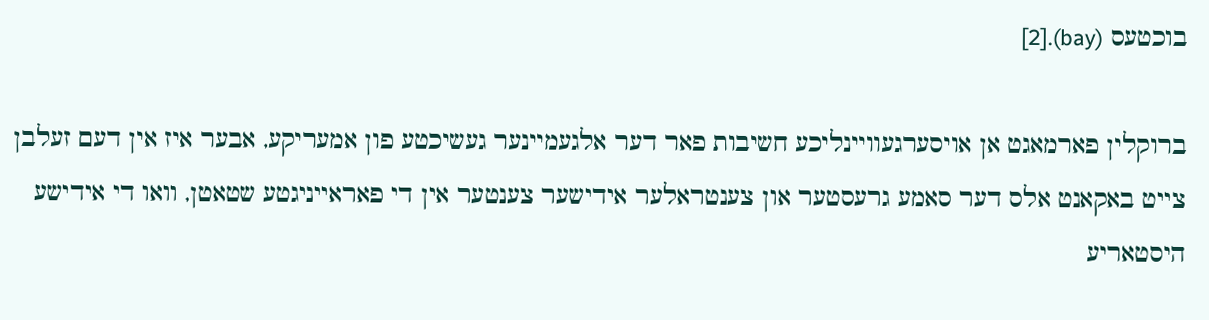בוכטעס (bay).[2]

ברוקלין פארמאגט אן אויסערגעוויינליכע חשיבות פאר דער אלגעמיינער געשיכטע פון אמעריקע, אבער איז אין דעם זעלבן צייט באקאנט אלס דער סאמע גרעסטער און צענטראלער אידישער צענטער אין די פאראייניגטע שטאטן, וואו די אידישע היסטאריע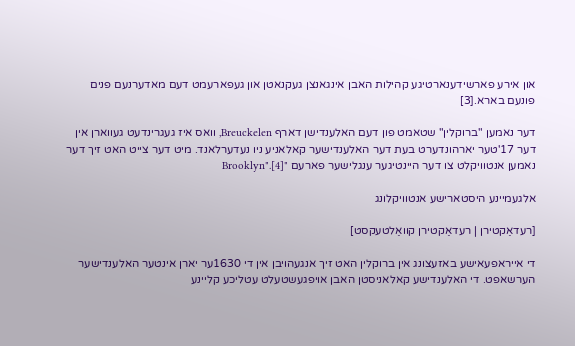און אירע פארשידענארטיגע קהילות האבן אינגאנצן געקנאטן און געפארעמט דעם מאדערנעם פנים פונעם בארא.[3]

דער נאמען "ברוקלין" שטאמט פון דעם האלענדישן דארף Breuckelen, וואס איז געגרינדעט געווארן אין דער 17'טער יארהונדערט בעת דער האלענדישער קאלאניע ניו נעדערלאנד. מיט דער צייט האט זיך דער נאמען אנטוויקלט צו דער היינטיגער ענגלישער פארעם "Brooklyn".[4]

אלגעמיינע היסטארישע אנטוויקלונג

[רעדאַקטירן | רעדאַקטירן קוואַלטעקסט]

די אייראפעאישע באזעצונג אין ברוקלין האט זיך אנגעהויבן אין די 1630ער יארן אינטער האלענדישער הערשאפט. די האלענדישע קאלאניסטן האבן אויפגעשטעלט עטליכע קליינע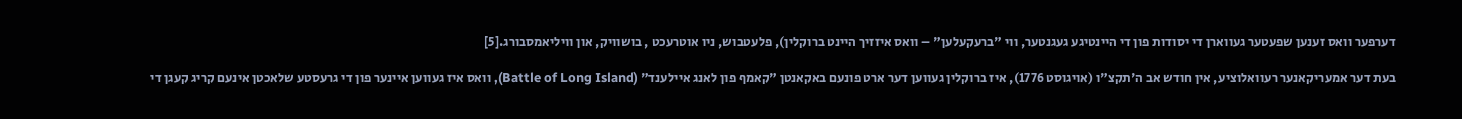דערפער וואס זענען שפעטער געווארן די יסודות פון די היינטיגע געגנטער, ווי "ברעקעלען" – וואס איזזיך היינט ברוקלין), פלעטבוש, ניו אוטרעכט , בושוויק, און וויליאמסבורג.[5]

בעת דער אמעריקאנער רעוואלוציע, אין חודש אב ה'תקצ"ו (אויגוסט 1776), איז ברוקלין געווען דער ארט פונעם באקאנטן "קאמף פון לאנג איילענד" (Battle of Long Island), וואס איז געווען איינער פון די גרעסטע שלאכטן אינעם קריג קעגן די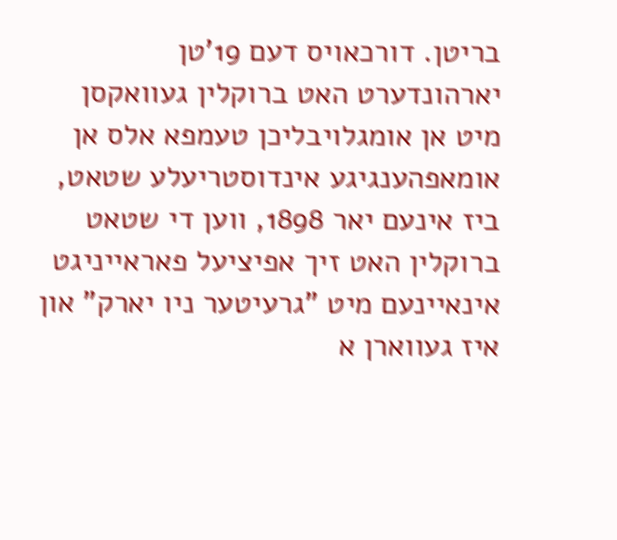בריטן. דורכאויס דעם 19'טן יארהונדערט האט ברוקלין געוואקסן מיט אן אומגלויבליכן טעמפא אלס אן אומאפהענגיגע אינדוסטריעלע שטאט, ביז אינעם יאר 1898, ווען די שטאט ברוקלין האט זיך אפיציעל פאראייניגט אינאיינעם מיט "גרעיטער ניו יארק" און איז געווארן א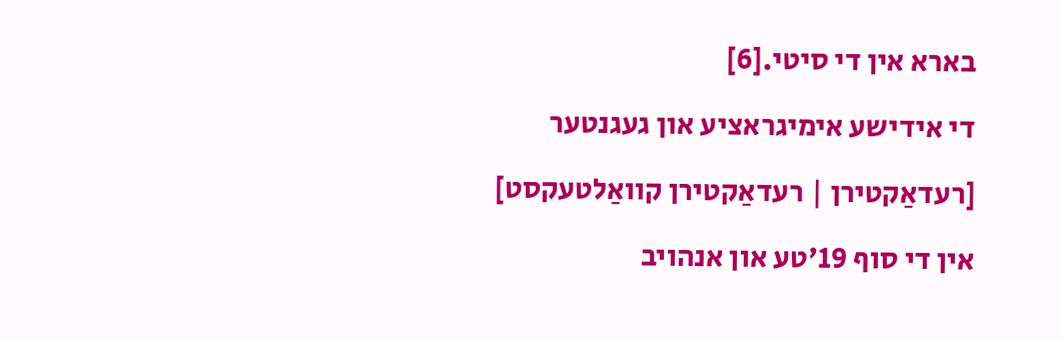בארא אין די סיטי.[6]

די אידישע אימיגראציע און געגנטער

[רעדאַקטירן | רעדאַקטירן קוואַלטעקסט]

אין די סוף 19'טע און אנהויב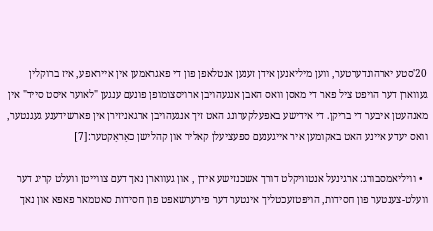20'סטע יארהונדערטער, ווען מיליאנען אידן זענען אנטלאפן פון די פאגראמען אין אייראפע, איז ברוקלין געווארן דער הויפט ציל פאר די מאסן וואס האבן אנגעהויבן ארויסצומופן פונעם ענגען "לאוער איסט סייד" אין מאנהעטן איבער די בריקן. די אידישע באפעלקערונג האט זיך אנגעהויבן ארגאניזירן אין פארשידענע געגנטער, וואס יעדע איינע האט באקומען איר אייגענעם ספעציעלן קאליר און קהלישן כאַראַקטער:[7]

  • וויליאמסבורג: ארגינעל אנטוויקלט דורך אשכנזישע אידן , און געווארן נאך דעם צווייטן וועלט קריג דער וועלט-צענטער פון חסידות, הויפּטזעכטליך אינטער דער פירערשאפט פון חסידות סאטמאר פאפא און נאך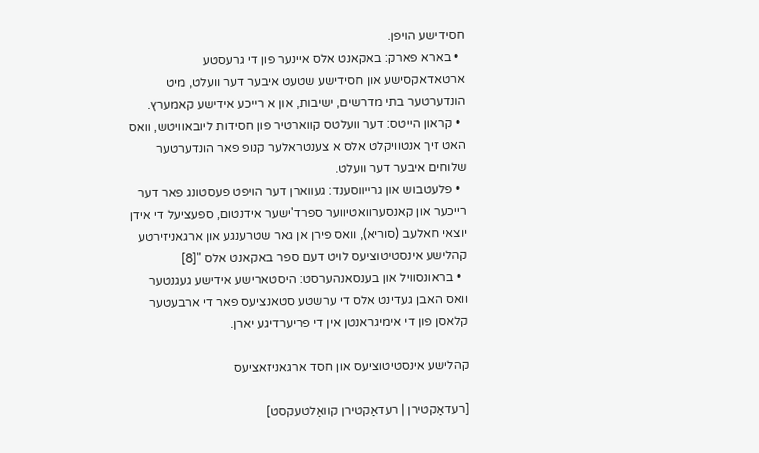חסידישע הויפן.
  • בארא פארק: באקאנט אלס איינער פון די גרעסטע ארטאדאקסישע און חסידישע שטעט איבער דער וועלט, מיט הונדערטער בתי מדרשים, ישיבות, און א רייכע אידישע קאמערץ.
  • קראון הייטס: דער וועלטס קווארטיר פון חסידות ליובאוויטש, וואס האט זיך אנטוויקלט אלס א צענטראלער קנופ פאר הונדערטער שלוחים איבער דער וועלט.
  • פלעטבוש און גרייווסענד: געווארן דער הויפט פעסטונג פאר דער רייכער און קאנסערוואטיווער ספרד'ישער אידנטום, ספעציעל די אידן יוצאי חאלעב (סוריא), וואס פירן אן גאר שטרענגע און ארגאניזירטע קהלישע אינסטיטוציעס לויט דעם ספר באקאנט אלס "[8]
  • בראונסוויל און בענסאנהערסט: היסטארישע אידישע געגנטער וואס האבן געדינט אלס די ערשטע סטאנציעס פאר די ארבעטער קלאסן פון די אימיגראנטן אין די פריערדיגע יארן.

קהלישע אינסטיטוציעס און חסד ארגאניזאציעס

[רעדאַקטירן | רעדאַקטירן קוואַלטעקסט]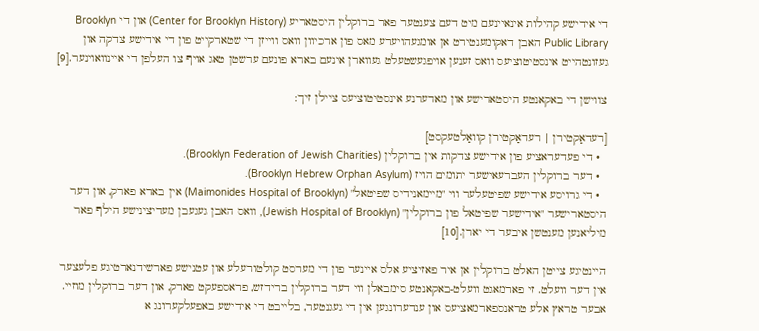די אידישע קהילות אינאיינעם מיט דעם צענטער פאר ברוקלין היסטאריע (Center for Brooklyn History) און די Brooklyn Public Library האבן דאקומענטירט אן אומגעהויערע מאס פון ארכיוון וואס ווייזן די שטארקייט פון די אידישע צדקה און געזונטהייט אינסטיטוציעס וואס זענען אויפגעשטעלט געווארן אינעם בארא פונעם ערשטן טאג אויף צו העלפן די איינוואוינער.[9]

צווישן די באקאנטע היסטארישע און מאדערנע אינסטיטוציעס ציילן זיך:

[רעדאַקטירן | רעדאַקטירן קוואַלטעקסט]
  • די פעדעראציע פון אידישע צדקות אין ברוקלין (Brooklyn Federation of Jewish Charities).
  • דער ברוקלין העברעאישער יתומים הויז (Brooklyn Hebrew Orphan Asylum).
  • די גרויסע אידישע שפיטעלער ווי "מיימאנידיס שפיטאל" (Maimonides Hospital of Brooklyn) אין בארא פארק, און דער היסטארישער "אידישער שפיטאל פון ברוקלין" (Jewish Hospital of Brooklyn), וואס האבן געגעבן מעדיצינישע הילף פאר מיליאנען מענטשן איבער די יארן.[10]

היינטיגע צייטן האלט ברוקלין אן איר פאזיציע אלס איינער פון די מערסט קולטורעלע און עטנישע פארשידנארטיגע פלעצער אין דער וועלט. זי פארמאגט וועלט-באקאנטע סימבאלן ווי דער ברוקלין ברידזש, פראספעקט פארק, און דער ברוקלין מוזיי. אבער טראץ אלע טראנספארמאציעס און ענדערונגען אין די געגנטער, בלייבט די אידישע באפעלקערונג א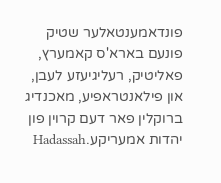פונדאמענטאלער שטיק פונעם בארא'ס קאמערץ, פאליטיק, רעליגיעזע לעבן, און פילאנטראפיע, מאכנדיג ברוקלין פאר דעם קרוין פון יהדות אמעריקע.Hadassah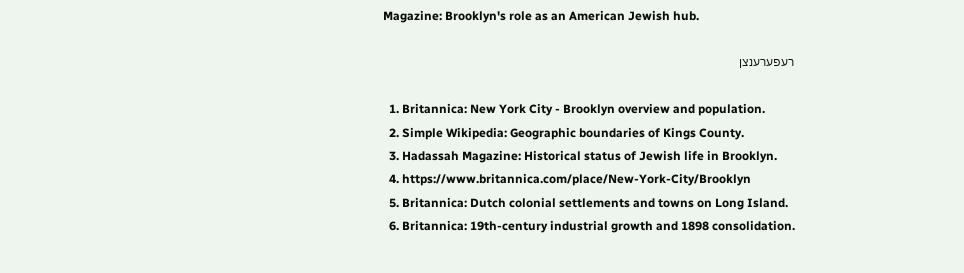Magazine: Brooklyn's role as an American Jewish hub.

רעפערענצן

  1. Britannica: New York City - Brooklyn overview and population.
  2. Simple Wikipedia: Geographic boundaries of Kings County.
  3. Hadassah Magazine: Historical status of Jewish life in Brooklyn.
  4. https://www.britannica.com/place/New-York-City/Brooklyn
  5. Britannica: Dutch colonial settlements and towns on Long Island.
  6. Britannica: 19th-century industrial growth and 1898 consolidation.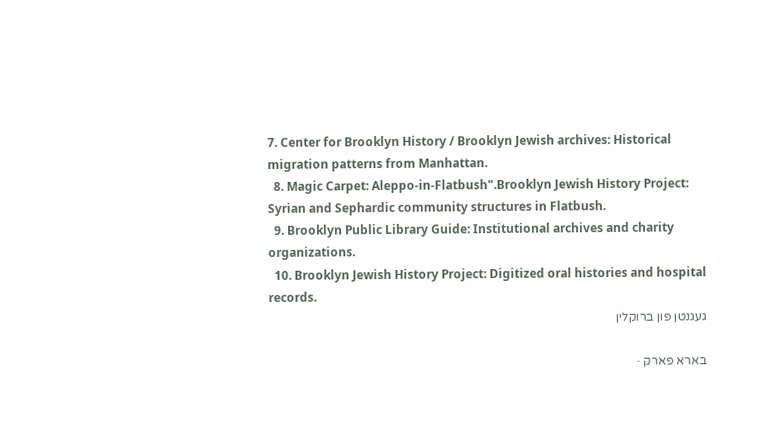7. Center for Brooklyn History / Brooklyn Jewish archives: Historical migration patterns from Manhattan.
  8. Magic Carpet: Aleppo-in-Flatbush".Brooklyn Jewish History Project: Syrian and Sephardic community structures in Flatbush.
  9. Brooklyn Public Library Guide: Institutional archives and charity organizations.
  10. Brooklyn Jewish History Project: Digitized oral histories and hospital records.
געגנטן פון ברוקלין

בארא פארק ·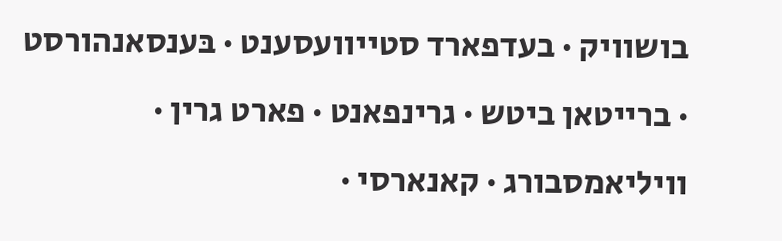בושוויק · בעדפארד סטייוועסענט · בּענסאנהורסט · ברייטאן ביטש · גרינפאנט · פארט גרין · וויליאמסבורג · קאנארסי ·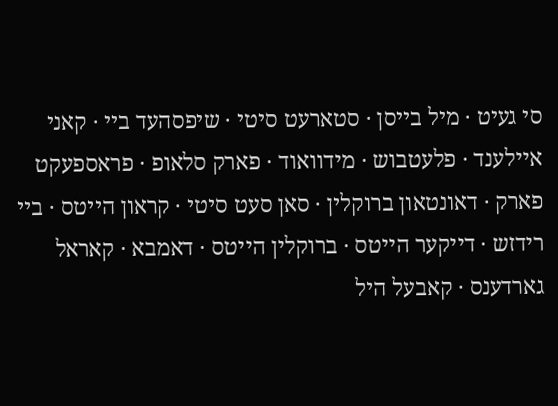סי געיט · מיל בייסן · סטארעט סיטי · שיפסהעד ביי · קאני איילענד · פלעטבוש · מידוואוד · פארק סלאופ · פראספעקט פארק · דאונטאון ברוקלין · סאן סעט סיטי · קראון הייטס · ביי רידזש · דייקער הייטס · ברוקלין הייטס · דאמבא · קאראל גארדענס · קאבעל היל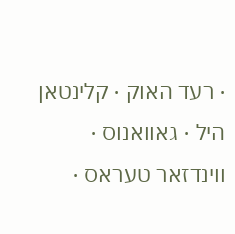· רעד האוק · קלינטאן היל · גאוואנוס · ווינדזאר טעראס ·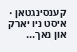קענסינגטאן · איסט ניו יארק און נאך...